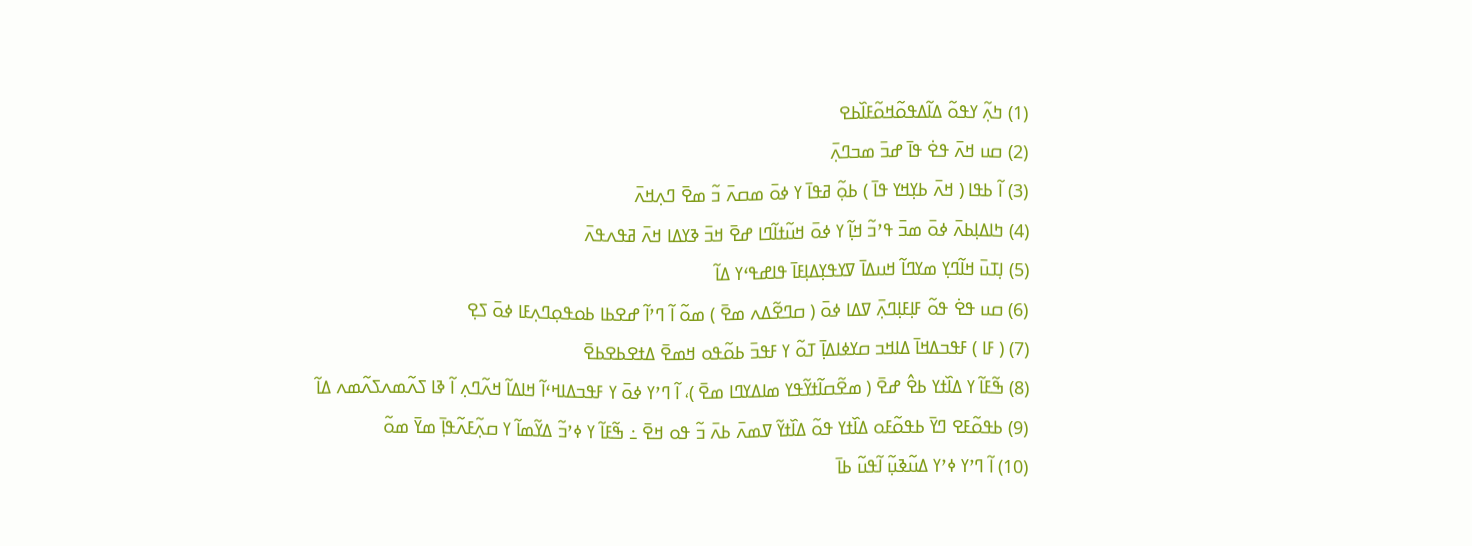(1) ߤߍ߲߬ ߌߟߋ߬ ߡߊ߬ߡߟߋ߬ߞߋ߬ߓߊ߰ߕߐ
(2) ߛߎ ߞߍ߫ ߟߐ߭ ߟߊ߫ ߝߏ߫ ߘߏߣߍ߲߫
(3) ߊ߬ ߕߟߊ ( ߞߍ߫ ߕߌ߲ߞߌ ߟߊ߫ ) ߕߋ߲߬ ߥߟߊ߫ ߌ ߦߋ߫ ߘߛߍ߫ ߏ߬ ߘߐ߫ ߣߍ߲ߞߍ߫
(4) ߤߊߡߊ߲ߕߍ߫ ߦߋ߫ ߘߏ߫ ߟߴߏ߬ ߞߊ߲߬ ߌ ߦߋ߫ ߞߎ߬ߙߊ߬ߣߊ ߝߐ߫ ߞߏ߫ ߢߌߡߊ ߞߍ߫ ߥߟߍߟߍ߫
(5) ߊ߲ߠߎ߫ ߞߊ߬ߣߌ߲ ߘߌߣߊ߬ ߞߎߡߊ߫ ߜߌߟߌ߲ߡߊ߲ߓߊ߫ ߟߊߝߟߵߌ ߡߊ߬
(6) ߛߎ ߟߐ߭ ߟߋ߬ ߓߊ߲ߓߊ߲ߣߍ߲߫ ߜߡߊ ߦߋ߫ ( ߛߣߐ߬ߡߍ ߘߐ߫ ) ߘߋ߬ ߊ߬ ߣߴߊ߬ ߝߐߕߊ ߕߋߟߋ߲ߣߍ߲ߓߊ ߦߋ߫ ߖߐ߲
(7) ( ߓߊ ) ߓߟߏߡߞߊ߫ ߡߊߞߏ ߛߌߦߊߡߊ߲߫ ߠߋ߬ ߌ ߓߟߏ߫ ߕߋ߬ߟߋ ߞߘߐ߫ ߡߙߐߕߐߕߐ߫
(8) ߒ߬ߓߊ߬ ߌ ߡߊ߰ߙߌ ߕߐ߮ ߝߐ߫ ( ߘߐ߬ߛߊ߬ߙߌ߬ߟߌ ߘߊߡߌߣߊ ߘߐ߫ )، ߊ߬ ߣߴߌ ߦߋ߫ ߌ ߓߟߏߡߊߞߵߊ߬ ߞߊߡߊ߬ ߞߍ߬ߣߍ߲ ߊ߬ ߢߊ ߖߍ߬ߘߍߖߍ߬ߘߍ ߡߊ߬
(9) ߕߟߋ߬ߓߐ ߣߌ߫ ߕߟߋ߬ߓߋ ߡߊ߰ߙߌ ߟߋ߬ ߡߊ߰ߙߌ߬ ߜߘߍ߫ ߕߍ߫ ߏ߬ ߟߋ ߞߐ߫ ߸ ߒ߬ߓߊ߬ ߌ ߦߴߏ߬ ߡߌ߬ߘߊ߬ ߌ ߛߍ߲߬ߓߍ߬ߟߊ߲߫ ߘߌ߫ ߘߋ߬
(10) ߊ߬ ߣߴߌ ߦߴߌ ߡߎ߬ߢߎ߲߬ ߊ߬ߟߎ߬ ߕߊ߫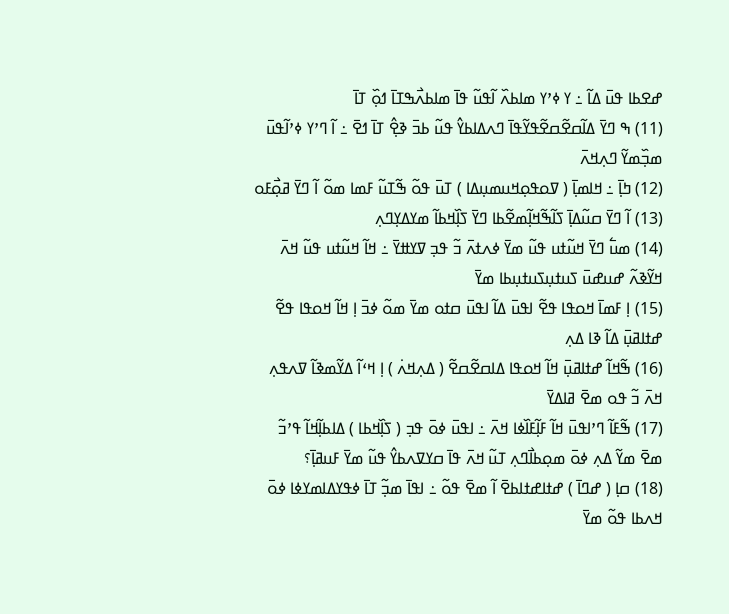ߝߐߕߊ ߟߎ߫ ߡߊ߬ ߸ ߌ ߦߴߌ ߘߊߕߍ߰ ߊ߬ߟߎ߬ ߟߊ߫ ߘߊߕߍ߯ߒߠߊ߫ ߗߋ߲߰ ߠߊ߫
(11) ߒ ߣߌ߫ ߡߊ߬ߛߐ߬ߛߐ߬ߟߌ߬ߟߊ߫ ߣߍߡߊߕߌ߮ ߟߎ߬ ߕߏ߫ ߢߐ߲߮ ߠߊ߫ ߗߐ߫ ߸ ߊ߬ ߣߴߌ ߦߴߊ߬ߟߎ߫ ߘߏ߲߰ߘߌ߬ ߣߍ߲ߞߍ߫
(12) ߤߊ߲߫ ߸ ߞߊߘߊ߲߫ ( ߜߋߟߋ߲ߞߎߘߎ߲ߡߊ ) ߠߎ߫ ߟߋ߬ ߒ߬ߠߎ߬ ߓߘߊ ߘߋ߬ ߊ߬ ߣߌ߫ ߥߋ߲߯ߓߋ
(13) ߊ߬ ߣߌ߫ ߛߎ߬ߡߊ߲߫ ߖߊ߬ߒ߬ߞߊ߲߬ߘߐ߬ߕߊ ߣߌ߫ ߖߊ߲߰ߞߕߊ߬ ߘߌߡߌ߲ߣߍ߲
(14) ߘߎ߱ ߣߌ߫ ߞߎ߬ߙߎ ߟߎ߬ ߘߌ߫ ߦߍߙߍ߫ ߏ߬ ߟߏ߲ ߜߌߚߌ߫ ߸ ߞߊ߬ ߞߎ߬ߙߎ ߟߎ߬ ߞߍ߫ ߞߌ߬ߢߍ߬ ߝߎߝߎ߫ ߖߎߙߎ߲ߖߎߙߎ߲ߕߊ ߘߌ߫
(15) ߊ߲ ߓߘߊ߫ ߞߋߟߊ ߟߐ߬ ߊߟߎ߫ ߡߊ߬ ߊߟߎ߫ ߛߙߋ ߘߌ߫ ߘߋ߬ ߦߏ߫ ߊ߲ ߞߊ߬ ߞߋߟߊ ߟߐ߬ ߝߙߊߥߎ߲߫ ߡߊ߬ ߢߊ ߡߍ߲
(16) ߒ߬ߞߊ߬ ߝߙߊߥߎ߲߫ ߞߊ߬ ߞߋߟߊ ߡߊߛߐ߬ߛߐ߬ ( ߡߍ߲ߞߍ߭ ) ߊ߲ ߞߵߊ߬ ߡߌ߬ߘߢߊ߬ ߜߍߟߍ߲ ߞߍ߫ ߏ߬ ߟߋ ߘߐ߫ ߥߊߡߌ߫
(17) ߒ߬ߓߊ߬ ߣߴߊߟߎ߫ ߞߊ߬ ߓߊ߲߬ߓߊ߰ߦߊ ߞߍ߫ ߸ ߊߟߎ߫ ߦߋ߫ ߟߏ߲ ( ߖߊ߲߰ߞߕߊ ) ߡߊߕߊ߲߬ߞߊ߬ ߟߴߏ߬ ߘߐ߫ ߘߌ߬ ߡߍ߲ ߦߋ߫ ߘߋ߲ߕߊ߯ߣߍ߲ ߠߎ߬ ߞߍ߫ ߟߊ߫ ߛߌߜߍߕߌ߮ ߟߎ߬ ߘߌ߫ ߓߎߥߊ߲߫؟
(18) ߛߊ߲ ( ߝߣߊ߫ ) ߝߙߊߝߙߊߕߐ߫ ߊ߬ ߘߐ߫ ߟߋ߬ ߸ ߊߟߊ߫ ߘߏ߲߬ ߠߊ߫ ߦߟߌߡߊߘߌߦߊ ߦߋ߫ ߞߍߕߊ ߟߋ߬ ߘߌ߫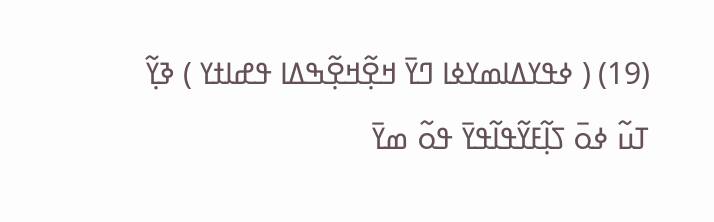(19) ( ߦߟߌߡߊߘߌߦߊ ߣߌ߫ ߞߐ߲߬ߞߐ߲߬ߒߡߊ ߟߝߊߙߌ ) ߢߌ߲߬ ߠߎ߬ ߦߋ߫ ߖߊ߲߬ߓߌ߬ߟߊ߬ߟߌ߫ ߟߋ߬ ߘߌ߫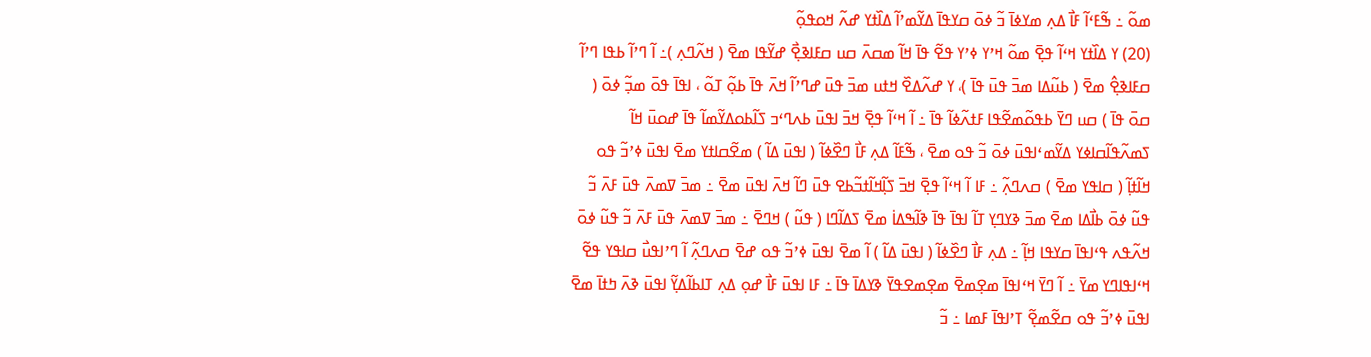ߘߋ߬ ߸ ߒ߬ߓߵߊ߬ ߓߊ߯ ߡߍ߲ ߘߌߦߊ߫ ߏ߬ ߦߋ߫ ߛߌߟߊ߫ ߡߌ߬ߘߴߊ߬ ߡߊ߰ߙߌ ߝߍ߬ ߞߋߟߋ߲߬
(20) ߌ ߡߊ߰ߙߌ ߞߵߊ߬ ߟߐ߲߫ ߘߋ߬ ߞߴߌ ߦߴߌ ߟߐ߬ ߟߊ߫ ߞߊ߬ ߘߛߍ߫ ߛߎ ߛߓߊߢߐ߲߯ ߝߌ߬ߟߊ ߘߐ߫ ( ߞߍ߬ߣߍ߲ )߸ ߊ߬ ߣߴߊ߬ ߕߟߊ ߣߴߊ߬ ߛߓߊߢߐ߲߮ ߘߐ߫ ( ߕߎ߬ߡߊ ߘߏ߫ ߟߎ߫ ߟߊ߫ )، ߌ ߝߍ߬ߡߐ߰ ߞߙߎ ߘߏ߫ ߟߎ߫ ߝߣߴߊ߬ ߞߍ߫ ߟߊ߫ ߕߋ߲߬ ߠߋ߬ ، ߊߟߊ߫ ߟߋ߫ ߘߏ߲߬ ߦߋ߫ ( ߛߋ߫ ߟߊ߫ ) ߛߎ ߣߌ߫ ߕߟߋ߬ߘߐ߬ߟߊ ߓߙߍ߬ߦߊ߬ ߟߊ߫ ߸ ߊ߬ ߞߵߊ߬ ߟߐ߲߫ ߞߏ߫ ߊߟߎ߫ ߕߍߣߵߏ ߖߊ߬ߕߋߡߌ߬ߘߊ߬ ߟߊ߫ ߝߋߎ߫ ߞߊ߬ ߖߘߍ߬ߟߊ߬ߛߊߦߌ ߡߌ߬ߘߵߊߟߎ߫ ߦߋ߫ ߏ߬ ߟߋ ߘߐ߫ ، ߒ߬ߓߊ߬ ߡߍ߲ ߓߊ߯ ߣߐ߰ߦߊ߬ ( ߊߟߎ߫ ߡߊ߬ ) ߘߐ߬ߛߊߙߌ ߘߐ߫ ߊߟߎ߫ ߦߴߏ߬ ߟߋ ߞߊ߬ߙߊ߲߬ ( ߛߊߟߌ ߘߐ߫ ) ߛߍߣߍ߲߬ ߸ ߓߊ ߊ߬ ߞߵߊ߬ ߟߐ߲߫ ߞߏ߫ ߖߊ߲߬ߞߊ߬ߙߏ߬ߕߐ ߟߎ߫ ߣߊ߬ ߞߍ߫ ߊߟߎ߫ ߘߐ߫ ߸ ߘߏ߫ ߜߘߍ߫ ߟߎ߫ ߓߍ߫ ߏ߬ ߟߎ߬ ߦߋ߫ ߕߊ߯ߡߊ ߘߐ߫ ߘߏ߫ ߢߌߣߌ߲ ߠߊ߬ ߊߟߊ߫ ߟߊ߫ ߢߊ߬ߒߡߊ߭ ߘߐ߫ ߖߡߊ߬ߣߊ ( ߟߎ߬ ) ߞߣߐ߫ ߸ ߘߏ߫ ߜߘߍ߫ ߟߎ߫ ߓߍ߫ ߏ߬ ߟߎ߬ ߦߋ߫ ߞߍ߬ߟߍ ߟߵߊߟߊ߫ ߛߌߟߊ ߞߊ߲߬ ߸ ߡߍ߲ ߓߊ߯ ߣߐ߰ߦߊ߬ ( ߊߟߎ߫ ߡߊ߬ ) ߊ߬ ߘߐ߫ ߊߟߎ߫ ߦߴߏ߬ ߟߋ ߝߐ߫ ߛߍߣߍ߲߬ ߊ߬ ߣߴߊߟߎ߯ ߛߊߟߌ ߟߐ߬ ߞߵߊߟߊߣߌ ߘߌ߫ ߸ ߊ߬ ߣߌ߫ ߞߵߊߟߊ߫ ߘߐ߲ߘߐ߫ ߘߐ߲ߘߐߟߌ߫ ߢߌߡߊ߫ ߟߊ߫ ߸ ߓߊ ߊߟߎ߫ ߓߊ߯ ߝߋ߲ ߡߍ߲ ߠߊߕߊ߬ߡߌ߲߬ ߊߟߎ߫ ߢߍ߫ ߤߙߊ߫ ߘߐ߫ ߊߟߎ߫ ߦߴߏ߬ ߟߋ ߛߐ߬ߘߐ߲߬ ߠߴߊߟߊ߫ ߓߘߊ ߸ ߏ߬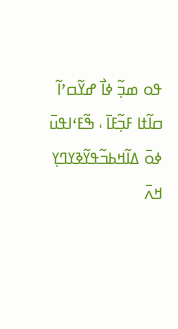ߟߋ ߘߏ߲߬ ߦߊ߯ ߝߌ߬ߛߴߊ߬ ߛߊ߬ߙߊ ߓߏ߲߬ߓߊ߫ ، ߒ߬ߓߵߊߟߎ߫ ߦߋ߫ ߡߊ߬ߞߕߏ߬ߟߌ߬ߢߌߣߌ߲ ߞߍ߫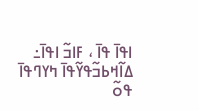ߊߟߊ߫ ߟߊ߫ ، ߓߊߏ߬ ߊߟߊ߫߸ ߡߊ߬ߞߕߏ߬ߟߌ߬ߟߊ߫ ߤߌߣߟߊ߫ ߟߋ߬